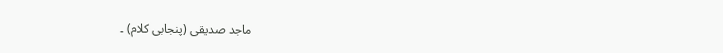ماجد صدیقی (پنجابی کلام) ۔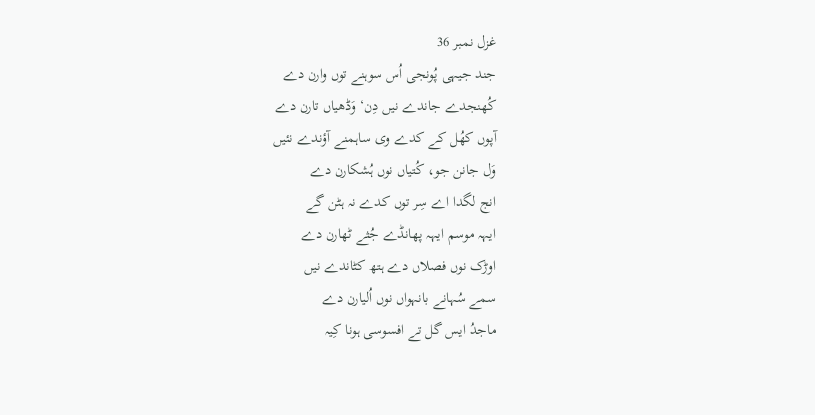غزل نمبر 36
جند جیہی پُونجی اُس سوہنے توں وارن دے
کُھنجدے جاندے نیں دِن‘ وَڈھیاں تارن دے
آپوں کھُل کے کدے وی ساہمنے آؤندے نئیں
وَل جانن جو، کُتیاں نوں ہُشکارن دے
انج لگدا اے سِر توں کدے نہ ہٹن گے
ایہہ موسم ایہہ پھانڈے جُثے ٹھارن دے
اوڑک نوں فصلاں دے ہتھ کٹاندے نیں
سمے سُہانے بانہواں نوں اُلیارن دے
ماجدُ ایس گل تے افسوسی ہونا کِیہ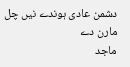دشمن عادی ہوندے نیں چل مارن دے
ماجد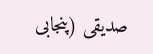صدیقی (پنجابی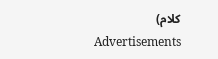کلام)
Advertisements